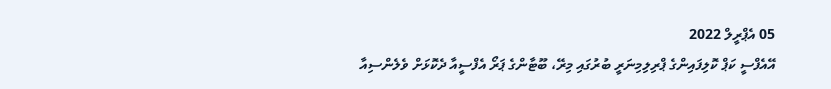05 އެޕްރީލް 2022
އޭއެފްސީ ކަޕް ކޮލިފައިންގެ ޕްރިލިމިނަރީ ބުރުގައި މިރޭ، ބޫޓާންގެ ޕަރޯ އެފްސީއާ ދެކޮޅަށް ވެލެންސިއާ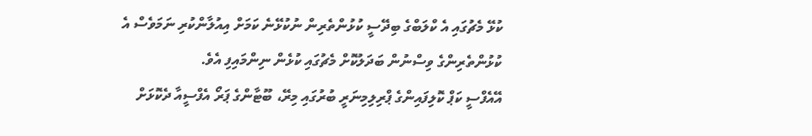ކުޅޭ މެޗުގައި އެ ކްލަބްގެ ބިދޭސީ ކުޅުންތެރިން ނުކުޅޭނެ ކަމަށް އިއުލާންކުރި ނަމަވެސް އެ ކުޅުންތެރިންގެ ވިސްނުން ބަދަލުކޮށް މެޗުގައި ކުޅެން ނިންމައިފި އެވެ.
އޭއެފްސީ ކަޕް ކޮލިފައިންގެ ޕްރިލިމިނަރީ ބުރުގައި މިރޭ، ބޫޓާންގެ ޕަރޯ އެފްސީއާ ދެކޮޅަށް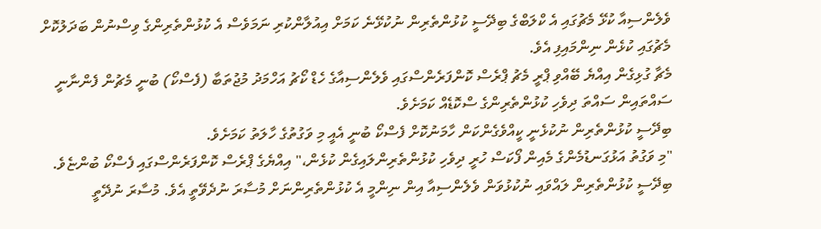ވެލެންސިއާ ކުޅޭ މެޗުގައި އެ ކްލަބްގެ ބިދޭސީ ކުޅުންތެރިން ނުކުޅޭނެ ކަމަށް އިއުލާންކުރި ނަމަވެސް އެ ކުޅުންތެރިންގެ ވިސްނުން ބަދަލުކޮށް މެޗުގައި ކުޅެން ނިންމައިފި އެވެ.
މެޗާ ގުޅިގެން އިއްޔެ ބޭއްވި ޕްރީ މެޗު ޕްރެސް ކޮންފަރެންސްގައި ވެލެންސިއާގެ ހެޑް ކޯޗު އަހްމަދު މުޖުތަބާ (ފެސްކޯ) ބުނީ މެޗުން ފެންނާނީ ސައްތައިން ސައްތަ ދިވެހި ކުޅުންތެރިންގެ ސްކޮޑެއް ކަމަށެވެ.
ބިދޭސީ ކުޅުންތެރިން ނުކުޅެނީ ކީއްވެގެންކަން ހާމަނުކޮށް ފެސްކޯ ބުނީ އެއީ މި ވަގުތުގެ ހާލަތު ކަމަށެވެ.
"މި ވަގުތު އަޅުގަނޑުމެންގެ މެއިން ފޯކަސް ހުރީ ދިވެހި ކުޅުންތެރިންލައިގެން ކުޅެން،" އިއްޔެގެ ޕްރެސް ކޮންފަރެންސްގައި ފެސްކޯ ބުންޏެވެ.
ބިދޭސީ ކުޅުންތެރިން ލައްވައި ނުކުޅުވަން ވެލެންސިއާ އިން ނިންމީ އެ ކުޅުންތެރިންނަށް މުސާރަ ނުދެވޭތީ އެވެ. މުސާރަ ނުދޭތީ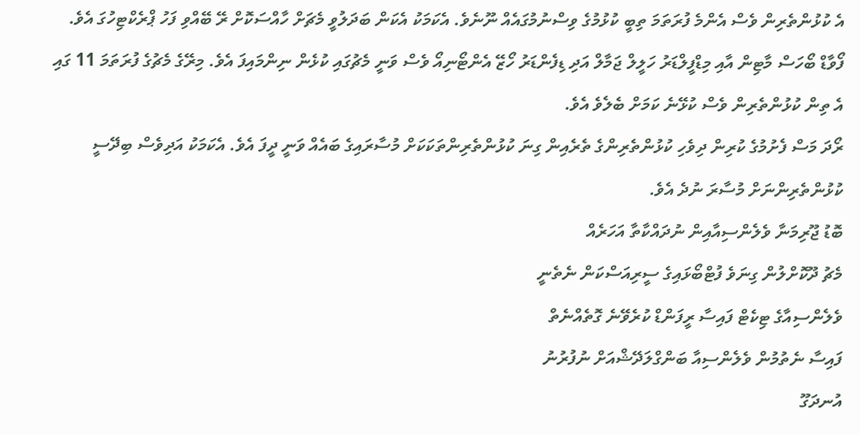އެ ކުޅުންތެރިން ވެސް އެންމެ ފުރަތަމަ ތިބީ ކުޅުމުގެ ވިސްނުމުގައެއް ނޫނެވެ. އެކަމަކު އެކަން ބަދަލުވީ މެޗަށް ހާއްސަކޮށް ރޭ ބޭއްވި ފަހު ޕްރެކްޓިހުގަ އެވެ. ފޯވާޑް ބޯހަސް މާޓިން އާއި މިޑްފީލްޑަރު ހަލީލް ޖަމާލް އަދި ޑިފެންޑަރު ހޯޒޭ އެންޓޯނިއޯ ވެސް ވަނީ މެޗުގައި ކުޅެން ނިންމައިފަ އެވެ. މިރޭގެ މެޗުގެ ފުރަތަމަ 11 ގައި އެ ތިން ކުޅުންތެރިން ވެސް ކުޅޭނެ ކަމަށް ބެލެވެ އެވެ.
ރޯދަ މަސް ފެށުމުގެ ކުރިން ދިވެހި ކުޅުންތެރިންގެ ތެރެއިން ގިނަ ކުޅުންތެރިންތަކަކަށް މުސާރައިގެ ބައެއް ވަނީ ދީފަ އެވެ. އެކަމަކު އަދިވެސް ބިދޭސީ ކުޅުންތެރިންނަށް މުސާރަ ނުދެ އެވެ.
ބޮޑު ޖޫރިމަނާ ވެލެންސިއާއިން ނުދައްކާތާ އަހަރެއް
މެޗު ދޫކޮށްލުން ގިނަވެ ފުޓްބޯޅައިގެ ސީރިއަސްކަން ނެތެނީ
ވެލެންސިއާގެ ޓިކެޓް ފައިސާ ރީފަންޑް ކުރެވޭނެ ގޮތެއްނެތް
ފައިސާ ނެތުމުން ވެލެންސިއާ ބަންގްލަދޭޝްއަށް ނުފުރުނު
އުނދަގޫ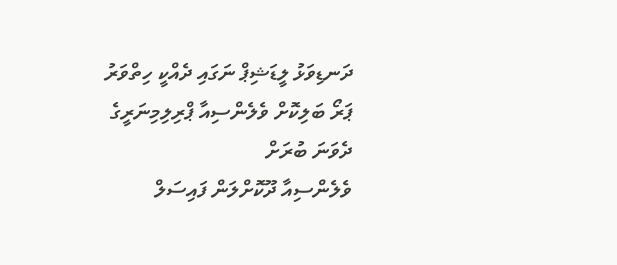ދަނޑިވަޅު ލީޑަޝިޕް ނަގައި ދެއްކީ ހިތްވަރު
ޕަރޯ ބަލިކޮށް ވެލެންސިއާ ޕްރިލިމިނަރީގެ ދެވަނަ ބުރަށް
ވެލެންސިއާ ދޫކޮށްލަން ފައިސަލް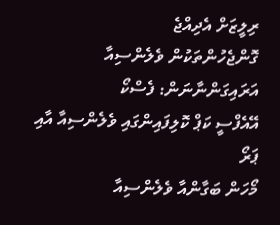ރިލީޒަށް އެދިއްޖެ
ގޮންޖެހުންތަކުން ވެލެންސިއާ އަރައިގަންނާނަން: ފެސްކޯ
އޭއެފްސީ ކަޕް ކޮލިފައިންގައި ވެލެންސިއާ އާއި ޕަރޯ
މޯހަން ބަގާންއާ ވެލެންސިއާ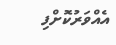އެއްވަރުކޮށްފި